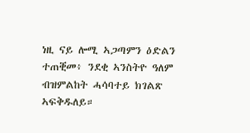ነዚ ናይ ሎሚ ኣጋጣምን ዕድልን ተጠቒመ፥ ንደቂ ኣንስትዮ ዓለም ብዝምልከት ሓሳባተይ ክገልጽ ኣፍቅዱለይ።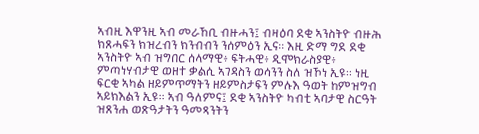ኣብዚ እዋንዚ ኣብ መራኸቢ ብዙሓን፤ ብዛዕባ ደቂ ኣንስትዮ ብዙሕ ክጸሓፍን ክዝረብን ክንብብን ንሰምዕን ኢና። እዚ ድማ ግደ ደቂ ኣንስትዮ ኣብ ዝግበር ሰላማዊ፥ ፍትሓዊ፥ ዲሞክራስያዊ፥ ምጣነሃብታዊ ወዘተ ቃልሲ ኣገዳስን ወሳንን ስለ ዝኾነ ኢዩ። ነዚ ፍርቂ ኣካል ዘይምጥማትን ዘይምስታፍን ምሉእ ዓወት ከምዝግብ ኣይክእልን ኢዩ። ኣብ ዓለምና፤ ደቂ ኣንስትዮ ካብቲ ኣባታዊ ስርዓት ዝጸንሐ ወጽዓታትን ዓመጻንትን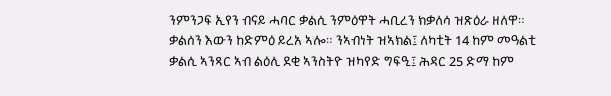ንምንጋፍ ኢየን ብናይ ሓባር ቃልሲ ንምዕዋት ሓቢረን ክቃለሳ ዝጽዕራ ዘለዋ። ቃልሰን እውን ከድምዕ ይረአ ኣሎ። ንኣብነት ዝኣክል፤ ለካቲት 14 ከም መዓልቲ ቃልሲ ኣንጻር ኣብ ልዕሊ ደቂ ኣንስትዮ ዝካየድ ግፍዒ፤ ሕዳር 25 ድማ ከም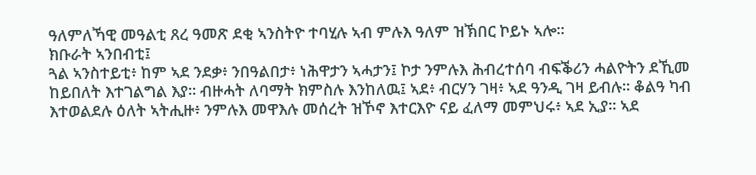ዓለምለኻዊ መዓልቲ ጸረ ዓመጽ ደቂ ኣንስትዮ ተባሂሉ ኣብ ምሉእ ዓለም ዝኽበር ኮይኑ ኣሎ።
ክቡራት ኣንበብቲ፤
ጓል ኣንስተይቲ፥ ከም ኣደ ንደቃ፥ ንበዓልበታ፥ ነሕዋታን ኣሓታን፤ ኮታ ንምሉእ ሕብረተሰባ ብፍቕሪን ሓልዮትን ደኺመ ከይበለት እተገልግል እያ። ብዙሓት ለባማት ክምስሉ እንከለዉ፤ ኣደ፥ ብርሃን ገዛ፥ ኣደ ዓንዲ ገዛ ይብሉ። ቆልዓ ካብ እተወልደሉ ዕለት ኣትሒዙ፥ ንምሉእ መዋእሉ መሰረት ዝኾኖ እተርእዮ ናይ ፈለማ መምህሩ፥ ኣደ ኢያ። ኣደ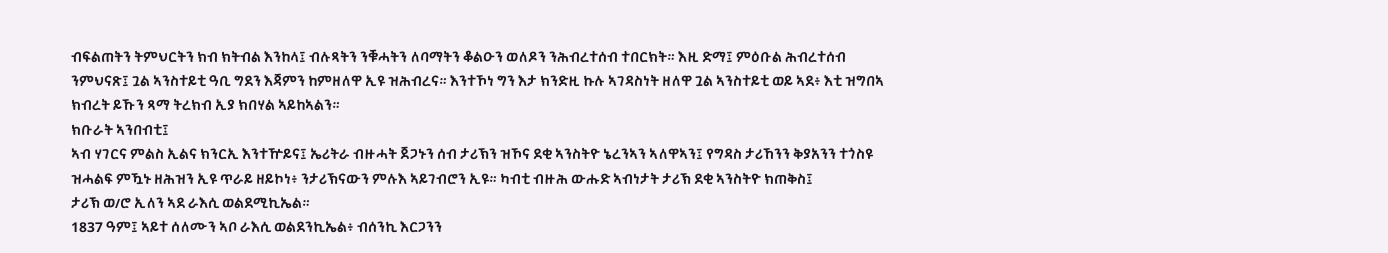ብፍልጠትን ትምህርትን ክብ ክትብል እንከላ፤ ብሉጻትን ንቑሓትን ለባማትን ቆልዑን ወለዶን ንሕብረተሰብ ተበርክት። እዚ ድማ፤ ምዕቡል ሕብረተሰብ ንምህናጽ፤ ጓል ኣንስተይቲ ዓቢ ግደን እጃምን ከምዘለዋ ኢዩ ዝሕብረና። እንተኾነ ግን እታ ክንድዚ ኩሉ ኣገዳስነት ዘለዋ ጓል ኣንስተይቲ ወይ ኣደ፥ እቲ ዝግበኣ ክብረት ይኹን ጻማ ትረክብ ኢያ ክበሃል ኣይከኣልን።
ክቡራት ኣንበብቲ፤
ኣብ ሃገርና ምልስ ኢልና ክንርኢ እንተዅይና፤ ኤሪትራ ብዙሓት ጀጋኑን ሰብ ታሪኽን ዝኾና ደቂ ኣንስትዮ ኔረንኣን ኣለዋኣን፤ የግዳስ ታሪኸንን ቅያአንን ተጎስዩ ዝሓልፍ ምዃኑ ዘሕዝን ኢዩ ጥራይ ዘይኮነ፥ ንታሪኽናውን ምሉእ ኣይገብሮን ኢዩ። ካብቲ ብዙሕ ውሑድ ኣብነታት ታሪኽ ደቂ ኣንስትዮ ክጠቅስ፤
ታሪኽ ወ/ሮ ኢለን ኣደ ራእሲ ወልደሚኪኤል።
1837 ዓም፤ ኣይተ ሰለሙን ኣቦ ራእሲ ወልደንኪኤል፥ ብሰንኪ እርጋንን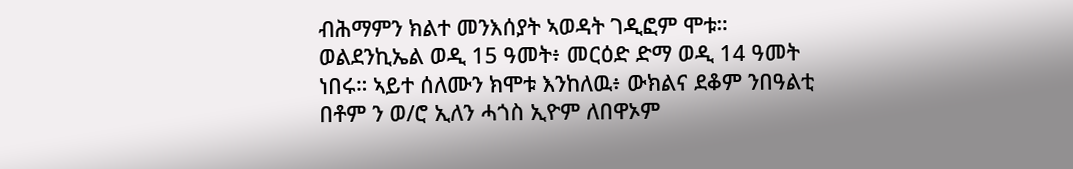ብሕማምን ክልተ መንእሰያት ኣወዳት ገዲፎም ሞቱ። ወልደንኪኤል ወዲ 15 ዓመት፥ መርዕድ ድማ ወዲ 14 ዓመት ነበሩ። ኣይተ ሰለሙን ክሞቱ እንከለዉ፥ ውክልና ደቆም ንበዓልቲ በቶም ን ወ/ሮ ኢለን ሓጎስ ኢዮም ለበዋኦም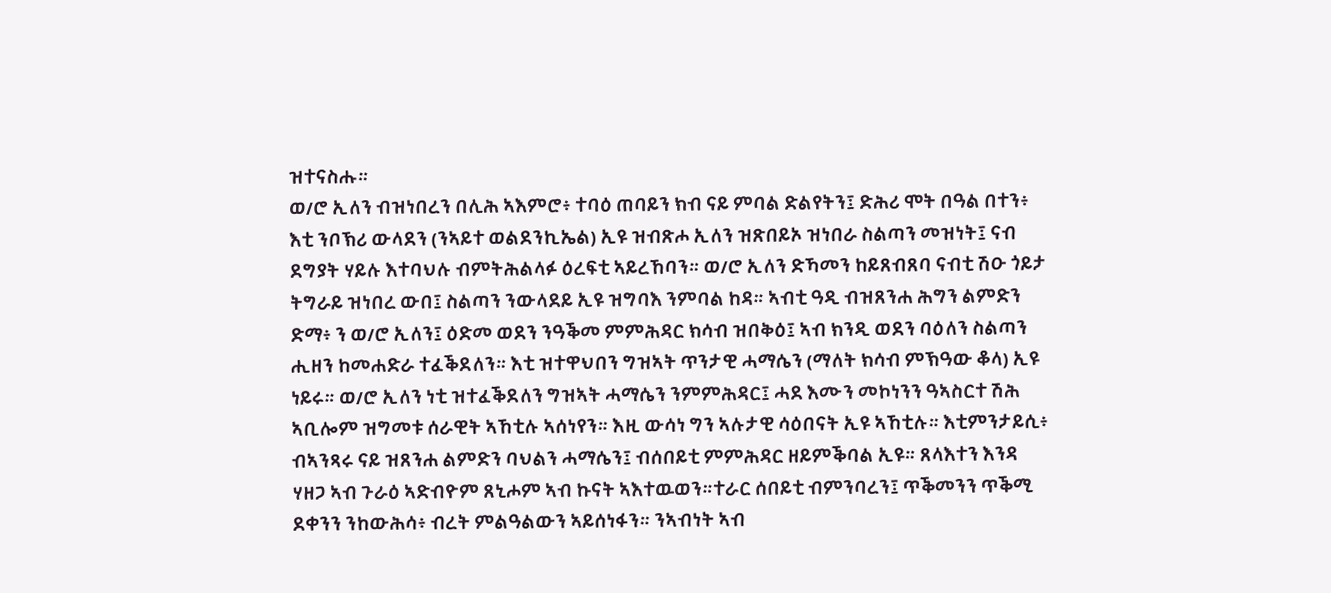ዝተናስሑ።
ወ/ሮ ኢለን ብዝነበረን በሊሕ ኣእምሮ፥ ተባዕ ጠባይን ክብ ናይ ምባል ድልየትን፤ ድሕሪ ሞት በዓል በተን፥ እቲ ንቦኽሪ ውላደን (ንኣይተ ወልደንኪኤል) ኢዩ ዝብጽሖ ኢለን ዝጽበይኦ ዝነበራ ስልጣን መዝነት፤ ናብ ደግያት ሃይሉ እተባህሉ ብምትሕልላፉ ዕረፍቲ ኣይረኸባን። ወ/ሮ ኢለን ድኻመን ከይጸብጸባ ናብቲ ሽዑ ጎይታ ትግራይ ዝነበረ ውበ፤ ስልጣን ንውላደይ ኢዩ ዝግባእ ንምባል ከዳ። ኣብቲ ዓዲ ብዝጸንሐ ሕግን ልምድን ድማ፥ ን ወ/ሮ ኢለን፤ ዕድመ ወደን ንዓቕመ ምምሕዳር ክሳብ ዝበቅዕ፤ ኣብ ክንዲ ወደን ባዕለን ስልጣን ሒዘን ከመሐድራ ተፈቕደለን። እቲ ዝተዋህበን ግዝኣት ጥንታዊ ሓማሴን (ማለት ክሳብ ምኽዓው ቆላ) ኢዩ ነይሩ። ወ/ሮ ኢለን ነቲ ዝተፈቕደለን ግዝኣት ሓማሴን ንምምሕዳር፤ ሓደ እሙን መኮነንን ዓኣስርተ ሽሕ ኣቢሎም ዝግመቱ ሰራዊት ኣኸቲሉ ኣሰነየን። እዚ ውሳነ ግን ኣሉታዊ ሳዕበናት ኢዩ ኣኸቲሉ። እቲምንታይሲ፥ ብኣንጻሩ ናይ ዝጸንሐ ልምድን ባህልን ሓማሴን፤ ብሰበይቲ ምምሕዳር ዘይምቕባል ኢዩ። ጸላእተን እንዳ ሃዘጋ ኣብ ጉራዕ ኣድብዮም ጸኒሖም ኣብ ኩናት ኣእተዉወን።ተራር ሰበይቲ ብምንባረን፤ ጥቕመንን ጥቕሚ ደቀንን ንከውሕሳ፥ ብረት ምልዓልውን ኣይሰነፋን። ንኣብነት ኣብ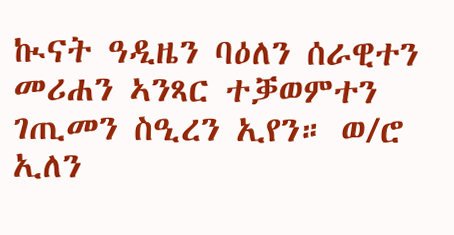ኲናት ዓዲዜን ባዕለን ሰራዊተን መሪሐን ኣንጻር ተቓወምተን ገጢመን ስዒረን ኢየን። ወ/ሮ ኢለን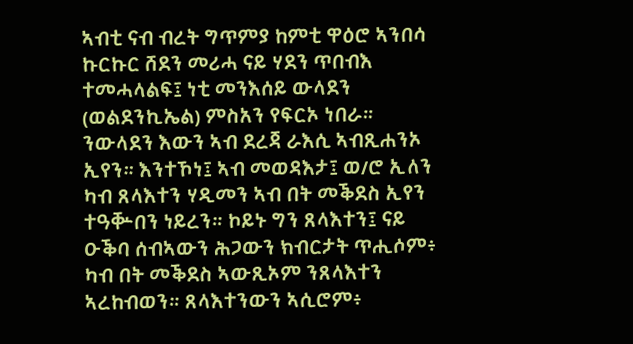ኣብቲ ናብ ብረት ግጥምያ ከምቲ ዋዕሮ ኣንበሳ ኩርኩር ሸደን መሪሓ ናይ ሃደን ጥበብእ ተመሓላልፍ፤ ነቲ መንእሰይ ውላደን (ወልደንኪኤል) ምስአን የፍርኦ ነበራ። ንውላደን እውን ኣብ ደረጃ ራእሲ ኣብጺሐንኦ ኢየን። እንተኾነ፤ ኣብ መወዳእታ፤ ወ/ሮ ኢለን ካብ ጸላእተን ሃዲመን ኣብ በት መቕደስ ኢየን ተዓቝበን ነይረን። ኮይኑ ግን ጸላእተን፤ ናይ ዑቕባ ሰብኣውን ሕጋውን ክብርታት ጥሒሶም፥ ካብ በት መቕደስ ኣውጺኦም ንጸላእተን ኣረከብወን። ጸላእተንውን ኣሲሮም፥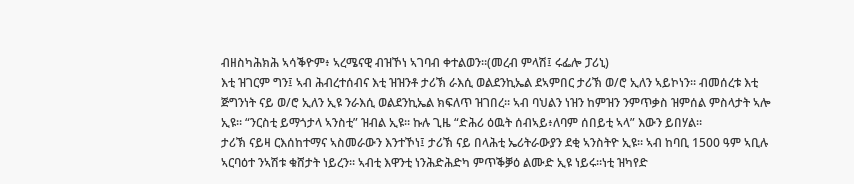ብዘስካሕክሕ ኣሳቕዮም፥ ኣረሜናዊ ብዝኾነ ኣገባብ ቀተልወን።(መረብ ምላሽ፤ ሩፌሎ ፓሪኒ)
እቲ ዝገርም ግን፤ ኣብ ሕብረተሰብና እቲ ዝዝንቶ ታሪኽ ራእሲ ወልደንኪኤል ደኣምበር ታሪኽ ወ/ሮ ኢለን ኣይኮነን። ብመሰረቱ እቲ ጅግንነት ናይ ወ/ሮ ኢለን ኢዩ ንራእሲ ወልደንኪኤል ክፍለጥ ዝገበረ። ኣብ ባህልን ነዝን ከምዝን ንምጥቃስ ዝምሰል ምስላታት ኣሎ ኢዩ። “ንርስቲ ይማጎታላ ኣንስቲ” ዝብል ኢዩ። ኩሉ ጊዜ “ድሕሪ ዕዉት ሰብኣይ፥ለባም ሰበይቲ ኣላ” እውን ይበሃል።
ታሪኽ ናይዛ ርእሰከተማና ኣስመራውን እንተኾነ፤ ታሪኽ ናይ በላሕቲ ኤሪትራውያን ደቂ ኣንስትዮ ኢዩ። ኣብ ከባቢ 1500 ዓም ኣቢሉ ኣርባዕተ ንኣሽቱ ቁሸታት ነይረን። ኣብቲ እዋንቲ ነንሕድሕድካ ምጥቕቓዕ ልሙድ ኢዩ ነይሩ።ነቲ ዝካየድ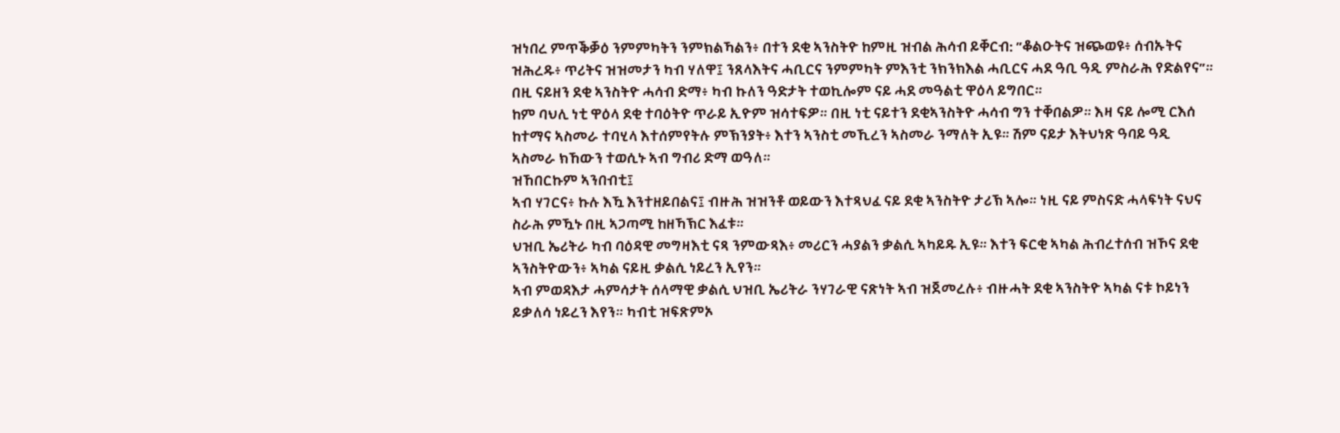ዝነበረ ምጥቕቓዕ ንምምካትን ንምክልኻልን፥ በተን ደቂ ኣንስትዮ ከምዚ ዝብል ሕሳብ ይቐርብ: ”ቆልዑትና ዝጭወዩ፥ ሰብኡትና ዝሕረዱ፥ ጥሪትና ዝዝመታን ካብ ሃለዋ፤ ንጸላእትና ሓቢርና ንምምካት ምእንቲ ንክንክእል ሓቢርና ሓደ ዓቢ ዓዲ ምስራሕ የድልየና”። በዚ ናይዘን ደቂ ኣንስትዮ ሓሳብ ድማ፥ ካብ ኩለን ዓድታት ተወኪሎም ናይ ሓደ መዓልቲ ዋዕላ ይግበር።
ከም ባህሊ ነቲ ዋዕላ ደቂ ተባዕትዮ ጥራይ ኢዮም ዝሳተፍዎ። በዚ ነቲ ናይተን ደቂኣንስትዮ ሓሳብ ግን ተቐበልዎ። እዛ ናይ ሎሚ ርእሰ ከተማና ኣስመራ ተባሂላ እተሰምየትሉ ምኽንያት፥ እተን ኣንስቲ መኺረን ኣስመራ ንማለት ኢዩ። ሽም ናይታ እትህነጽ ዓባይ ዓዲ ኣስመራ ክኸውን ተወሲኑ ኣብ ግብሪ ድማ ወዓለ።
ዝኸበርኩም ኣንበብቲ፤
ኣብ ሃገርና፥ ኩሉ እዃ እንተዘይበልና፤ ብዙሕ ዝዝንቶ ወይውን እተጻህፈ ናይ ደቂ ኣንስትዮ ታሪኽ ኣሎ። ነዚ ናይ ምስናድ ሓላፍነት ናህና ስራሕ ምዃኑ በዚ ኣጋጣሚ ከዘኻኽር እፈቱ።
ህዝቢ ኤሪትራ ካብ ባዕዳዊ መግዛእቲ ናጻ ንምውጻእ፥ መሪርን ሓያልን ቃልሲ ኣካይዱ ኢዩ። እተን ፍርቂ ኣካል ሕብረተሰብ ዝኾና ደቂ ኣንስትዮውን፥ ኣካል ናይዚ ቃልሲ ነይረን ኢየን።
ኣብ ምወዳእታ ሓምሳታት ሰላማዊ ቃልሲ ህዝቢ ኤሪትራ ንሃገራዊ ናጽነት ኣብ ዝጀመረሉ፥ ብዙሓት ደቂ ኣንስትዮ ኣካል ናቱ ኮይነን ይቃለሳ ነይረን እየን። ካብቲ ዝፍጽምኦ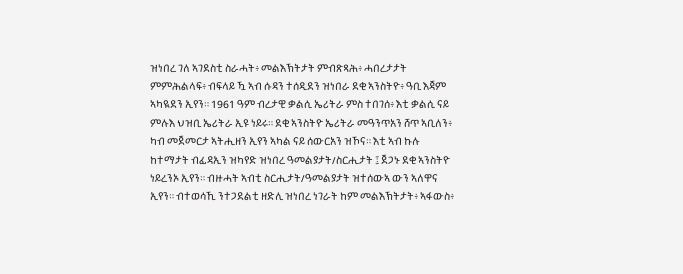ዝነበረ ገለ ኣገደስቲ ስራሓት፥ መልእኽትታት ምብጽጻሕ፥ ሓበረታታት ምምሕልላፍ፥ ብፍላይ ዃ ኣብ ሱዳን ተሰዲደን ዝነበራ ደቂ ኣንስትዮ፥ ዓቢ እጃም ኣካዪደን ኢየን። 1961 ዓም ብረታዊ ቃልሲ ኤሪትራ ምስ ተበገሰ፥ እቲ ቃልሲ ናይ ምሉእ ህዝቢ ኤሪትራ ኢዩ ነይሩ። ደቂ ኣንስትዮ ኤሪትራ መዓንጥአን ሸጥ ኣቢለን፥ ካብ መጀመርታ ኣትሒዘን ኢየን ኣካል ናይ ሰውርአን ዝኾና። እቲ ኣብ ኩሉ ከተማታት ብፊዳኢን ዝካየድ ዝነበረ ዓመልያታት/ስርሒታት ፤ ጀጋኑ ደቂ ኣንስትዮ ነይረንኦ ኢየን። ብዙሓት ኣብቲ ስርሒታት/ዓመልያታት ዝተሰውኣ ውን ኣለዋና ኢየን። ብተወሳኺ ንተጋደልቲ ዘድሊ ዝነበረ ነገራት ከም መልእኽትታት፥ ኣፋውስ፥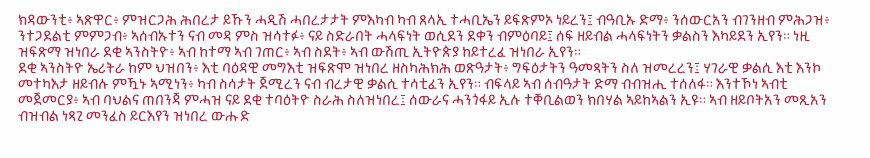ክዳውንቲ፥ ኣጽዋር፥ ምዝርጋሕ ሕበረታ ይኹን ሓዲሽ ሓበረታታት ምእካብ ካብ ጸላኢ ተሓቢኤን ይፍጽምኦ ነይረን፤ ብዓቢኡ ድማ፥ ንሰውርአን ብገንዘብ ምሕጋዝ፥ ንተጋደልቲ ምምጋብ፥ ኣሰብኡተን ናብ መዳ ምስ ዝሳተፉ፥ ናይ ስድራበት ሓላፍነት ወሲደን ደቀን ብምዕባይ፤ ሰፍ ዘይብል ሓላፍነትን ቃልስን እካይደን ኢየን። ነዚ ዝፍጽማ ዝነበራ ደቂ ኣንስትዮ፥ ኣብ ከተማ ኣብ ገጠር፥ ኣብ ስደት፥ ኣብ ውሽጢ ኢትዮጵያ ከይተረፈ ዝነበራ ኢየን።
ደቂ ኣንስትዮ ኤሪትራ ከም ህዝበን፥ እቲ ባዕዳዊ መግእቲ ዝፍጽሞ ዝነበረ ዘስካሕክሕ ወጽዓታት፥ ግፍዕታትን ዓመጻትን ስለ ዝመረረን፤ ሃገራዊ ቃልሲ እቲ እንኮ መተካእታ ዘይብሉ ምዃኑ ኣሚነን፥ ካብ ስሳታት ጀሚረን ናብ ብረታዊ ቃልሲ ተሳቲፈን ኢየን። ብፍላይ ኣብ ሰብዓታት ድማ ብብዝሒ ተሰለፋ። እንተኾነ ኣብቲ መጀመርያ፥ ኣብ ባህልና ጠበንጃ ምሓዝ ናይ ደቂ ተባዕትዮ ስራሕ ስለዝነበረ፤ ሰውራና ሓንጎፋይ ኢሉ ተቐቢልወን ክበሃል ኣይከኣልን ኢዩ። ኣብ ዘይቦትአን መጺአን ብዝብል ነጻጊ መንፈስ ይርእየን ዝነበረ ውሑድ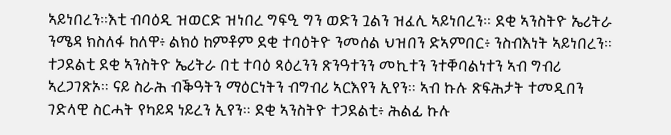ኣይነበረን።እቲ ብባዕዲ ዝወርድ ዝነበረ ግፍዒ ግን ወድን ጓልን ዝፈሊ ኣይነበረን። ደቂ ኣንስትዮ ኤሪትራ ንሜዳ ክስለፋ ከለዋ፥ ልክዕ ከምቶም ደቂ ተባዕትዮ ንመሰል ህዝበን ድኣምበር፥ ንስብእነት ኣይነበረን።
ተጋደልቲ ደቂ ኣንስትዮ ኤሪትራ በቲ ተባዕ ጻዕረንን ጽንዓተንን መኪተን ንተቐባልነተን ኣብ ግብሪ ኣረጋገጽኦ። ናይ ስራሕ ብቕዓትን ማዕርነትን ብግብሪ ኣርእየን ኢየን። ኣብ ኩሉ ጽፍሕታት ተመዲበን ገድላዊ ስርሓት የካይዳ ነይረን ኢየን። ደቂ ኣንስትዮ ተጋደልቲ፥ ሕልፊ ኩሉ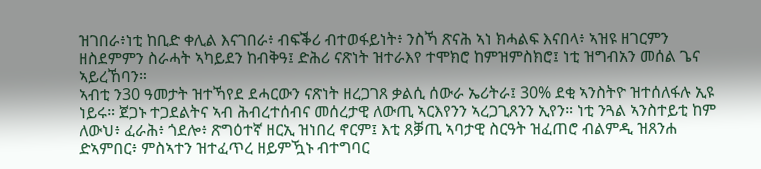ዝገበራ፥ነቲ ከቢድ ቀሊል እናገበራ፥ ብፍቕሪ ብተወፋይነት፥ ንስኻ ጽናሕ ኣነ ክሓልፍ እናበላ፥ ኣዝዩ ዘገርምን ዘስደምምን ስራሓት ኣካይደን ከብቅዓ፤ ድሕሪ ናጽነት ዝተራእየ ተሞክሮ ከምዝምስክሮ፤ ነቲ ዝግብአን መሰል ጌና ኣይረኸባን።
ኣብቲ ን30 ዓመታት ዝተኻየደ ደሓርውን ናጽነት ዘረጋገጸ ቃልሲ ሰውራ ኤሪትራ፤ 30% ደቂ ኣንስትዮ ዝተሰለፋሉ ኢዩ ነይሩ። ጀጋኑ ተጋደልትና ኣብ ሕብረተሰብና መሰረታዊ ለውጢ ኣርእየንን ኣረጋጊጸንን ኢየን። ነቲ ንጓል ኣንስተይቲ ከም ለውህ፥ ፈራሕ፥ ጎደሎ፥ ጽግዕተኛ ዘርኢ ዝነበረ ኖርም፤ እቲ ጸቓጢ ኣባታዊ ስርዓት ዝፈጠሮ ብልምዲ ዝጸንሐ ድኣምበር፥ ምስኣተን ዝተፈጥረ ዘይምዃኑ ብተግባር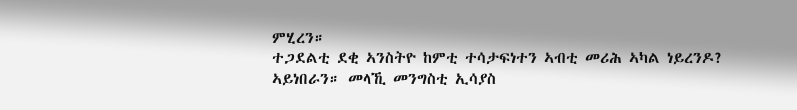ምሂረን።
ተጋደልቲ ደቂ ኣንስትዮ ከምቲ ተሳታፍነተን ኣብቲ መሪሕ ኣካል ነይረንዶ?
ኣይነበራን። መላኺ መንግስቲ ኢሳያስ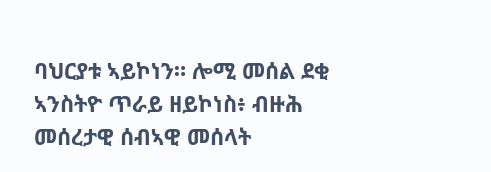ባህርያቱ ኣይኮነን። ሎሚ መሰል ደቂ ኣንስትዮ ጥራይ ዘይኮነስ፥ ብዙሕ መሰረታዊ ሰብኣዊ መሰላት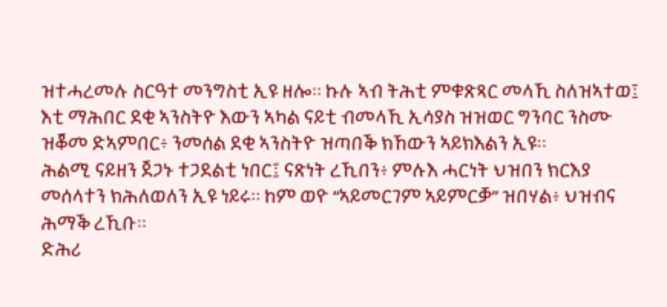ዝተሓረመሉ ስርዓተ መንግስቲ ኢዩ ዘሎ። ኩሉ ኣብ ትሕቲ ምቁጽጻር መላኺ ስለዝኣተወ፤ እቲ ማሕበር ደቂ ኣንስትዮ እውን ኣካል ናይቲ ብመላኺ ኢሳያስ ዝዝወር ግንባር ንስሙ ዝቖመ ድኣምበር፥ ንመሰል ደቂ ኣንስትዮ ዝጣበቕ ክኸውን ኣይክእልን ኢዩ።
ሕልሚ ናይዘን ጀጋኑ ተጋደልቲ ነበር፤ ናጽነት ረኺበን፥ ምሉእ ሓርነት ህዝበን ክርእያ መሰላተን ክሕለወለን ኢዩ ነይሩ። ከም ወዮ “ኣይመርገም ኣይምርቓ” ዝበሃል፥ ህዝብና ሕማቕ ረኺቡ።
ድሕሪ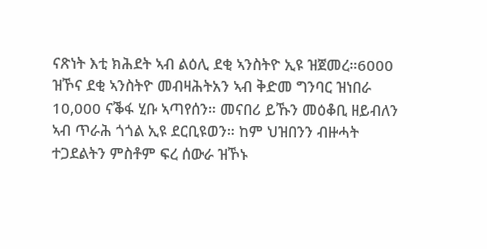ናጽነት እቲ ክሕደት ኣብ ልዕሊ ደቂ ኣንስትዮ ኢዩ ዝጀመረ።6000 ዝኾና ደቂ ኣንስትዮ መብዛሕትአን ኣብ ቅድመ ግንባር ዝነበራ 10,000 ናቕፋ ሂቡ ኣጣየሰን። መናበሪ ይኹን መዕቆቢ ዘይብለን ኣብ ጥራሕ ጎጎል ኢዩ ደርቢዩወን። ከም ህዝበንን ብዙሓት ተጋደልትን ምስቶም ፍረ ሰውራ ዝኾኑ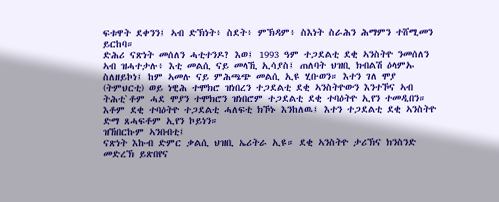ፍቱዋት ደቀንን፤ ኣብ ድኽነት፥ ስደት፥ ምኽዳም፥ ስእነት ስራሕን ሕማምን ተሸሚመን ይርከባ።
ድሕሪ ናጽነት መሰለን ሓቲተንዶ? እወ፤ 1993 ዓም ተጋደልቲ ደቂ ኣንስትዮ ንመሰለን ኣብ ዝሓተታሉ፥ እቲ መልሲ ናይ መላኺ ኢሳያስ፤ ጠለባት ህዝቢ ክብልሽ ዕላምኡ ስለዘይኮነ፤ ከም ኣመሉ ናይ ምሕጫጭ መልሲ ኢዩ ሂቡወን። እተን ገለ ሞያ (ትምህርቲ) ወይ ነዊሕ ተሞክሮ ዝነበረን ተጋደልቲ ደቂ ኣንስትዮውን እንተኾና ኣብ ትሕቲ`ቶም ሓደ ሞያን ተሞክሮን ዝነበሮም ተጋደልቲ ደቂ ተባዕትዮ ኢየን ተመዲበን። እቶም ደቂ ተባዕትዮ ተጋደልቲ ሓለፍቲ ክኾኑ እንከለዉ፤ እተን ተጋደልቲ ደቂ ኣንስትዮ ድማ ጸሓፍቶም ኢየን ኮይነን።
ዝኸበርኩም ኣንበብቲ፤
ናጽነት እኩብ ድምር ቃልሲ ህዝቢ ኤሪትራ ኢዩ። ደቂ ኣንስትዮ ታሪኽና ክንስንድ መድረኽ ይጽበየና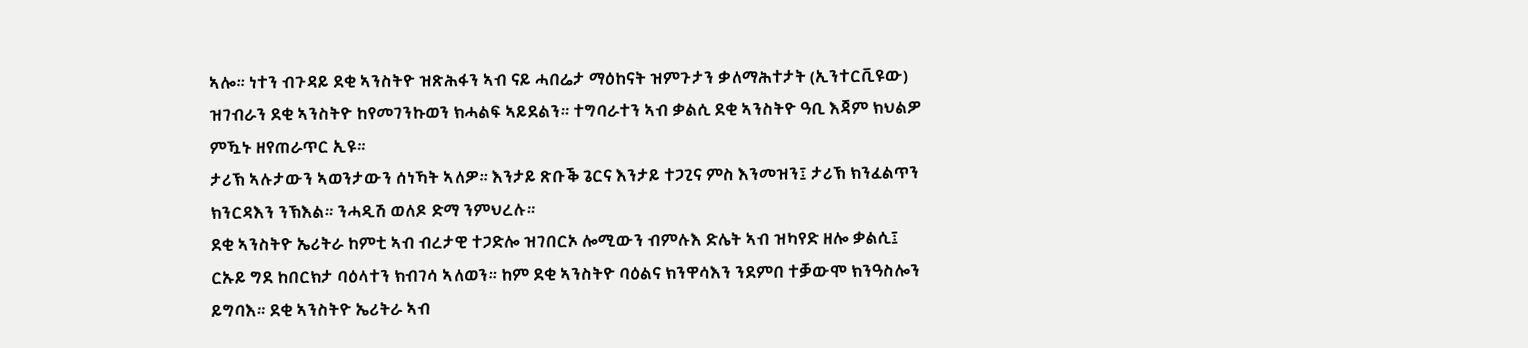ኣሎ። ነተን ብጉዳይ ደቂ ኣንስትዮ ዝጽሕፋን ኣብ ናይ ሓበሬታ ማዕከናት ዝምጉታን ቃለማሕተታት (ኢንተርቪዩው) ዝገብራን ደቂ ኣንስትዮ ከየመገንኩወን ክሓልፍ ኣይደልን። ተግባራተን ኣብ ቃልሲ ደቂ ኣንስትዮ ዓቢ እጃም ክህልዎ ምዃኑ ዘየጠራጥር ኢዩ።
ታሪኽ ኣሉታውን ኣወንታውን ሰነኻት ኣለዎ። እንታይ ጽቡቕ ጌርና እንታይ ተጋጊና ምስ እንመዝን፤ ታሪኽ ክንፈልጥን ክንርዳእን ንኽእል። ንሓዲሽ ወለዶ ድማ ንምህረሉ።
ደቂ ኣንስትዮ ኤሪትራ ከምቲ ኣብ ብረታዊ ተጋድሎ ዝገበርኦ ሎሚውን ብምሉእ ድሌት ኣብ ዝካየድ ዘሎ ቃልሲ፤ ርኡይ ግደ ከበርክታ ባዕላተን ክብገሳ ኣለወን። ከም ደቂ ኣንስትዮ ባዕልና ክንዋሳእን ንደምበ ተቓውሞ ክንዓስሎን ይግባእ። ደቂ ኣንስትዮ ኤሪትራ ኣብ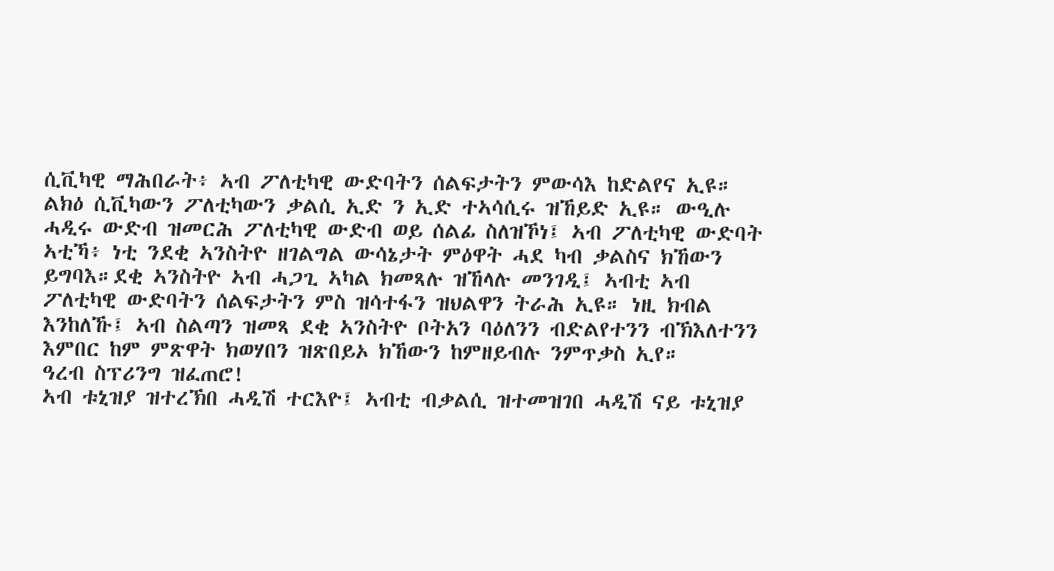ሲቪካዊ ማሕበራት፥ ኣብ ፖለቲካዊ ውድባትን ሰልፍታትን ምውሳእ ከድልየና ኢዩ። ልክዕ ሲቪካውን ፖለቲካውን ቃልሲ ኢድ ን ኢድ ተኣሳሲሩ ዝኸይድ ኢዩ። ውዒሉ ሓዲሩ ውድብ ዝመርሕ ፖለቲካዊ ውድብ ወይ ሰልፊ ስለዝኾነ፤ ኣብ ፖለቲካዊ ውድባት ኣቲኻ፥ ነቲ ንደቂ ኣንስትዮ ዘገልግል ውሳኔታት ምዕዋት ሓደ ካብ ቃልስና ክኸውን ይግባእ።ደቂ ኣንስትዮ ኣብ ሓጋጊ ኣካል ክመጻሉ ዝኸላሉ መንገዲ፤ ኣብቲ ኣብ ፖለቲካዊ ውድባትን ሰልፍታትን ምስ ዝሳተፋን ዝህልዋን ትራሕ ኢዩ። ነዚ ክብል እንከለኹ፤ ኣብ ስልጣን ዝመጻ ደቂ ኣንስትዮ ቦትአን ባዕለንን ብድልየተንን ብኽእለተንን እምበር ከም ምጽዋት ክወሃበን ዝጽበይኦ ክኸውን ከምዘይብሉ ንምጥቃስ ኢየ።
ዓረብ ስፕሪንግ ዝፈጠሮ!
ኣብ ቱኒዝያ ዝተረኽበ ሓዲሽ ተርእዮ፤ ኣብቲ ብቃልሲ ዝተመዝገበ ሓዲሽ ናይ ቱኒዝያ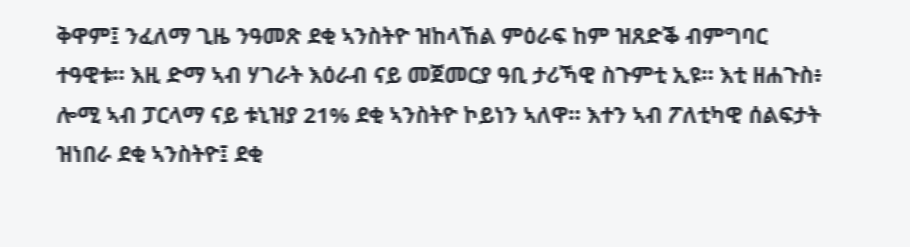ቅዋም፤ ንፈለማ ጊዜ ንዓመጽ ደቂ ኣንስትዮ ዝከላኸል ምዕራፍ ከም ዝጸድቕ ብምግባር ተዓዊቱ። እዚ ድማ ኣብ ሃገራት እዕራብ ናይ መጀመርያ ዓቢ ታሪኻዊ ስጉምቲ ኢዩ። እቲ ዘሐጉስ፥ ሎሚ ኣብ ፓርላማ ናይ ቱኒዝያ 21% ደቂ ኣንስትዮ ኮይነን ኣለዋ። እተን ኣብ ፖለቲካዊ ሰልፍታት ዝነበራ ደቂ ኣንስትዮ፤ ደቂ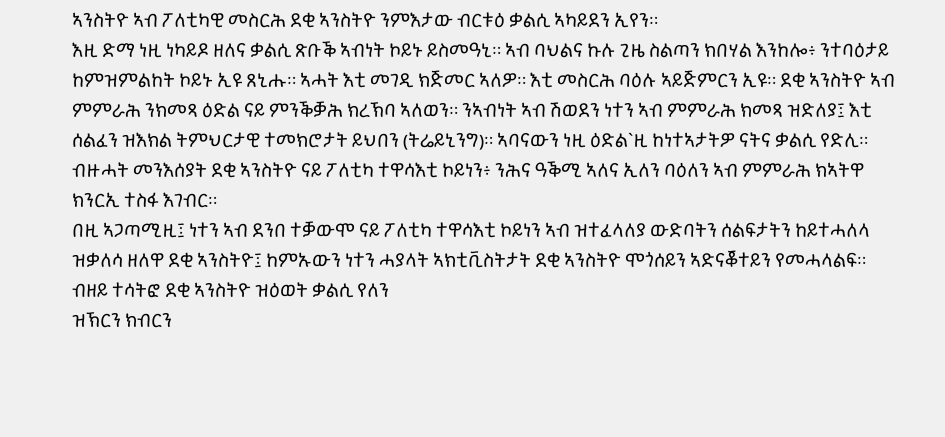ኣንስትዮ ኣብ ፖለቲካዊ መስርሕ ደቂ ኣንስትዮ ንምእታው ብርቱዕ ቃልሲ ኣካይደን ኢየን።
እዚ ድማ ነዚ ነካይዶ ዘለና ቃልሲ ጽቡቕ ኣብነት ኮይኑ ይስመዓኒ። ኣብ ባህልና ኩሉ ጊዜ ስልጣን ክበሃል እንከሎ፥ ንተባዕታይ ከምዝምልከት ኮይኑ ኢዩ ጸኒሑ። ኣሓት እቲ መገዲ ክጅመር ኣለዎ። እቲ መስርሕ ባዕሉ ኣይጅምርን ኢዩ። ደቂ ኣንስትዮ ኣብ ምምራሕ ንክመጻ ዕድል ናይ ምንቕቓሕ ክረኽባ ኣለወን። ንኣብነት ኣብ ሽወደን ነተን ኣብ ምምራሕ ክመጻ ዝድለያ፤ እቲ ሰልፈን ዝእክል ትምህርታዊ ተመክሮታት ይህበን (ትሬይኒንግ)። ኣባናውን ነዚ ዕድል`ዚ ከነተኣታትዎ ናትና ቃልሲ የድሊ።
ብዙሓት መንእሰያት ደቂ ኣንስትዮ ናይ ፖለቲካ ተዋሳእቲ ኮይነን፥ ንሕና ዓቕሚ ኣለና ኢለን ባዕለን ኣብ ምምራሕ ክኣትዋ ክንርኢ ተስፋ እገብር።
በዚ ኣጋጣሚዚ፤ ነተን ኣብ ደንበ ተቓውሞ ናይ ፖለቲካ ተዋሳእቲ ኮይነን ኣብ ዝተፈላለያ ውድባትን ሰልፍታትን ከይተሓለላ ዝቃለሳ ዘለዋ ደቂ ኣንስትዮ፤ ከምኡውን ነተን ሓያላት ኣክቲቪስትታት ደቂ ኣንስትዮ ሞጎሰይን ኣድናቖተይን የመሓላልፍ።
ብዘይ ተሳትፎ ደቂ ኣንስትዮ ዝዕወት ቃልሲ የለን
ዝኽርን ክብርን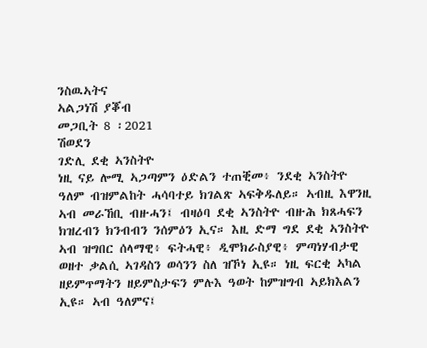ንስዉኣትና
ኣልጋነሽ ያቖብ
መጋቢት 8 ፡2021
ሽወደን
ገድሊ ደቂ ኣንስትዮ
ነዚ ናይ ሎሚ ኣጋጣምን ዕድልን ተጠቒመ፥ ንደቂ ኣንስትዮ ዓለም ብዝምልከት ሓሳባተይ ክገልጽ ኣፍቅዱለይ። ኣብዚ እዋንዚ ኣብ መራኸቢ ብዙሓን፤ ብዛዕባ ደቂ ኣንስትዮ ብዙሕ ክጸሓፍን ክዝረብን ክንብብን ንሰምዕን ኢና። እዚ ድማ ግደ ደቂ ኣንስትዮ ኣብ ዝግበር ሰላማዊ፥ ፍትሓዊ፥ ዲሞክራስያዊ፥ ምጣነሃብታዊ ወዘተ ቃልሲ ኣገዳስን ወሳንን ስለ ዝኾነ ኢዩ። ነዚ ፍርቂ ኣካል ዘይምጥማትን ዘይምስታፍን ምሉእ ዓወት ከምዝግብ ኣይክእልን ኢዩ። ኣብ ዓለምና፤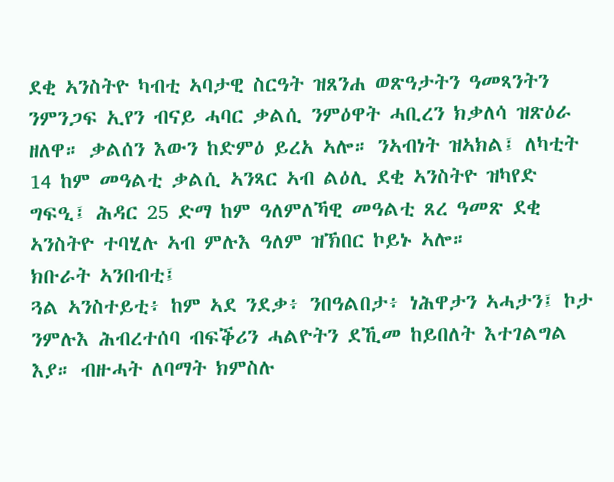ደቂ ኣንስትዮ ካብቲ ኣባታዊ ስርዓት ዝጸንሐ ወጽዓታትን ዓመጻንትን ንምንጋፍ ኢየን ብናይ ሓባር ቃልሲ ንምዕዋት ሓቢረን ክቃለሳ ዝጽዕራ ዘለዋ። ቃልሰን እውን ከድምዕ ይረአ ኣሎ። ንኣብነት ዝኣክል፤ ለካቲት 14 ከም መዓልቲ ቃልሲ ኣንጻር ኣብ ልዕሊ ደቂ ኣንስትዮ ዝካየድ ግፍዒ፤ ሕዳር 25 ድማ ከም ዓለምለኻዊ መዓልቲ ጸረ ዓመጽ ደቂ ኣንስትዮ ተባሂሉ ኣብ ምሉእ ዓለም ዝኽበር ኮይኑ ኣሎ።
ክቡራት ኣንበብቲ፤
ጓል ኣንስተይቲ፥ ከም ኣደ ንደቃ፥ ንበዓልበታ፥ ነሕዋታን ኣሓታን፤ ኮታ ንምሉእ ሕብረተሰባ ብፍቕሪን ሓልዮትን ደኺመ ከይበለት እተገልግል እያ። ብዙሓት ለባማት ክምስሉ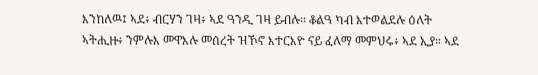እንከለዉ፤ ኣደ፥ ብርሃን ገዛ፥ ኣደ ዓንዲ ገዛ ይብሉ። ቆልዓ ካብ እተወልደሉ ዕለት ኣትሒዙ፥ ንምሉእ መዋእሉ መሰረት ዝኾኖ እተርእዮ ናይ ፈለማ መምህሩ፥ ኣደ ኢያ። ኣደ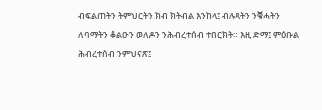ብፍልጠትን ትምህርትን ክብ ክትብል እንከላ፤ ብሉጻትን ንቑሓትን ለባማትን ቆልዑን ወለዶን ንሕብረተሰብ ተበርክት። እዚ ድማ፤ ምዕቡል ሕብረተሰብ ንምህናጽ፤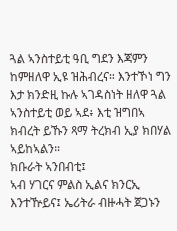ጓል ኣንስተይቲ ዓቢ ግደን እጃምን ከምዘለዋ ኢዩ ዝሕብረና። እንተኾነ ግን እታ ክንድዚ ኩሉ ኣገዳስነት ዘለዋ ጓል ኣንስተይቲ ወይ ኣደ፥ እቲ ዝግበኣ ክብረት ይኹን ጻማ ትረክብ ኢያ ክበሃል ኣይከኣልን።
ክቡራት ኣንበብቲ፤
ኣብ ሃገርና ምልስ ኢልና ክንርኢ እንተዅይና፤ ኤሪትራ ብዙሓት ጀጋኑን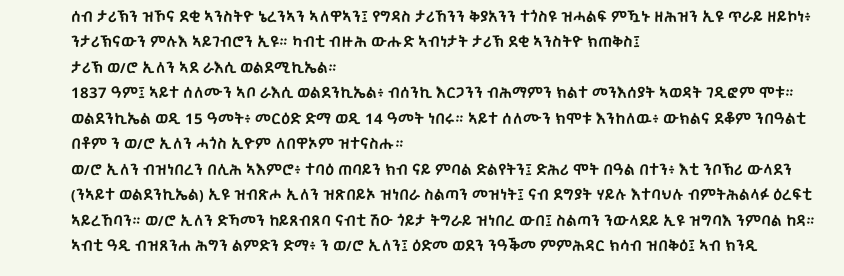ሰብ ታሪኽን ዝኾና ደቂ ኣንስትዮ ኔረንኣን ኣለዋኣን፤ የግዳስ ታሪኸንን ቅያአንን ተጎስዩ ዝሓልፍ ምዃኑ ዘሕዝን ኢዩ ጥራይ ዘይኮነ፥ ንታሪኽናውን ምሉእ ኣይገብሮን ኢዩ። ካብቲ ብዙሕ ውሑድ ኣብነታት ታሪኽ ደቂ ኣንስትዮ ክጠቅስ፤
ታሪኽ ወ/ሮ ኢለን ኣደ ራእሲ ወልደሚኪኤል።
1837 ዓም፤ ኣይተ ሰለሙን ኣቦ ራእሲ ወልደንኪኤል፥ ብሰንኪ እርጋንን ብሕማምን ክልተ መንእሰያት ኣወዳት ገዲፎም ሞቱ። ወልደንኪኤል ወዲ 15 ዓመት፥ መርዕድ ድማ ወዲ 14 ዓመት ነበሩ። ኣይተ ሰለሙን ክሞቱ እንከለዉ፥ ውክልና ደቆም ንበዓልቲ በቶም ን ወ/ሮ ኢለን ሓጎስ ኢዮም ለበዋኦም ዝተናስሑ።
ወ/ሮ ኢለን ብዝነበረን በሊሕ ኣእምሮ፥ ተባዕ ጠባይን ክብ ናይ ምባል ድልየትን፤ ድሕሪ ሞት በዓል በተን፥ እቲ ንቦኽሪ ውላደን (ንኣይተ ወልደንኪኤል) ኢዩ ዝብጽሖ ኢለን ዝጽበይኦ ዝነበራ ስልጣን መዝነት፤ ናብ ደግያት ሃይሉ እተባህሉ ብምትሕልላፉ ዕረፍቲ ኣይረኸባን። ወ/ሮ ኢለን ድኻመን ከይጸብጸባ ናብቲ ሽዑ ጎይታ ትግራይ ዝነበረ ውበ፤ ስልጣን ንውላደይ ኢዩ ዝግባእ ንምባል ከዳ። ኣብቲ ዓዲ ብዝጸንሐ ሕግን ልምድን ድማ፥ ን ወ/ሮ ኢለን፤ ዕድመ ወደን ንዓቕመ ምምሕዳር ክሳብ ዝበቅዕ፤ ኣብ ክንዲ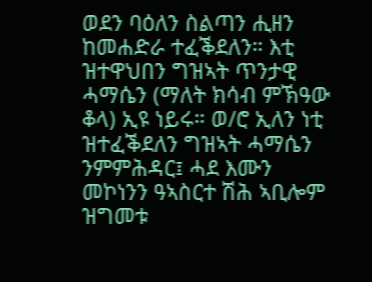ወደን ባዕለን ስልጣን ሒዘን ከመሐድራ ተፈቕደለን። እቲ ዝተዋህበን ግዝኣት ጥንታዊ ሓማሴን (ማለት ክሳብ ምኽዓው ቆላ) ኢዩ ነይሩ። ወ/ሮ ኢለን ነቲ ዝተፈቕደለን ግዝኣት ሓማሴን ንምምሕዳር፤ ሓደ እሙን መኮነንን ዓኣስርተ ሽሕ ኣቢሎም ዝግመቱ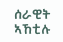ሰራዊት ኣኸቲሉ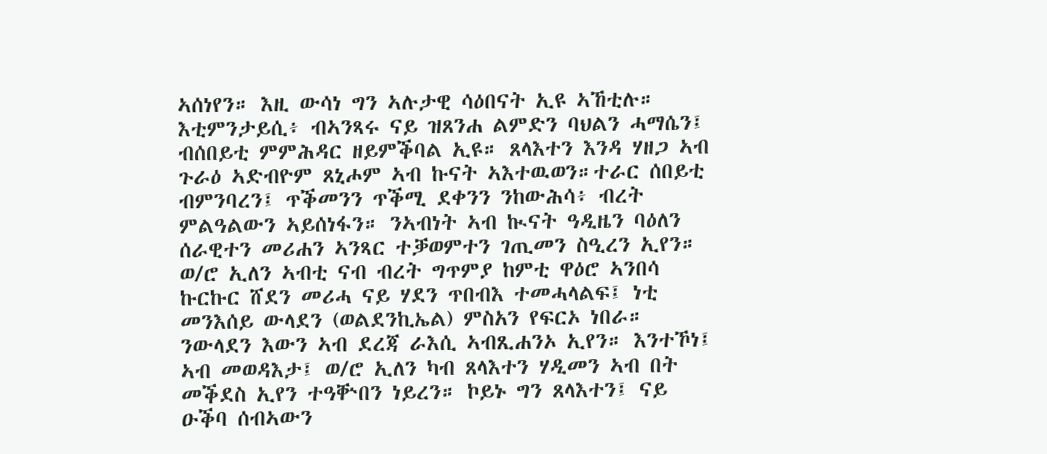ኣሰነየን። እዚ ውሳነ ግን ኣሉታዊ ሳዕበናት ኢዩ ኣኸቲሉ። እቲምንታይሲ፥ ብኣንጻሩ ናይ ዝጸንሐ ልምድን ባህልን ሓማሴን፤ ብሰበይቲ ምምሕዳር ዘይምቕባል ኢዩ። ጸላእተን እንዳ ሃዘጋ ኣብ ጉራዕ ኣድብዮም ጸኒሖም ኣብ ኩናት ኣእተዉወን።ተራር ሰበይቲ ብምንባረን፤ ጥቕመንን ጥቕሚ ደቀንን ንከውሕሳ፥ ብረት ምልዓልውን ኣይሰነፋን። ንኣብነት ኣብ ኲናት ዓዲዜን ባዕለን ሰራዊተን መሪሐን ኣንጻር ተቓወምተን ገጢመን ስዒረን ኢየን። ወ/ሮ ኢለን ኣብቲ ናብ ብረት ግጥምያ ከምቲ ዋዕሮ ኣንበሳ ኩርኩር ሸደን መሪሓ ናይ ሃደን ጥበብእ ተመሓላልፍ፤ ነቲ መንእሰይ ውላደን (ወልደንኪኤል) ምስአን የፍርኦ ነበራ። ንውላደን እውን ኣብ ደረጃ ራእሲ ኣብጺሐንኦ ኢየን። እንተኾነ፤ ኣብ መወዳእታ፤ ወ/ሮ ኢለን ካብ ጸላእተን ሃዲመን ኣብ በት መቕደስ ኢየን ተዓቝበን ነይረን። ኮይኑ ግን ጸላእተን፤ ናይ ዑቕባ ሰብኣውን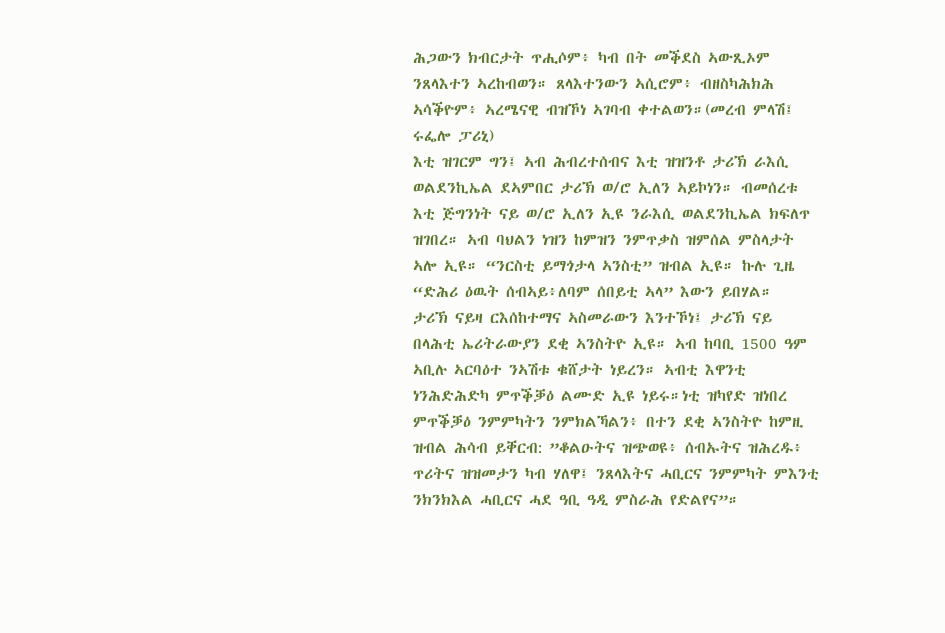ሕጋውን ክብርታት ጥሒሶም፥ ካብ በት መቕደስ ኣውጺኦም ንጸላእተን ኣረከብወን። ጸላእተንውን ኣሲሮም፥ ብዘስካሕክሕ ኣሳቕዮም፥ ኣረሜናዊ ብዝኾነ ኣገባብ ቀተልወን።(መረብ ምላሽ፤ ሩፌሎ ፓሪኒ)
እቲ ዝገርም ግን፤ ኣብ ሕብረተሰብና እቲ ዝዝንቶ ታሪኽ ራእሲ ወልደንኪኤል ደኣምበር ታሪኽ ወ/ሮ ኢለን ኣይኮነን። ብመሰረቱ እቲ ጅግንነት ናይ ወ/ሮ ኢለን ኢዩ ንራእሲ ወልደንኪኤል ክፍለጥ ዝገበረ። ኣብ ባህልን ነዝን ከምዝን ንምጥቃስ ዝምሰል ምስላታት ኣሎ ኢዩ። “ንርስቲ ይማጎታላ ኣንስቲ” ዝብል ኢዩ። ኩሉ ጊዜ “ድሕሪ ዕዉት ሰብኣይ፥ለባም ሰበይቲ ኣላ” እውን ይበሃል።
ታሪኽ ናይዛ ርእሰከተማና ኣስመራውን እንተኾነ፤ ታሪኽ ናይ በላሕቲ ኤሪትራውያን ደቂ ኣንስትዮ ኢዩ። ኣብ ከባቢ 1500 ዓም ኣቢሉ ኣርባዕተ ንኣሽቱ ቁሸታት ነይረን። ኣብቲ እዋንቲ ነንሕድሕድካ ምጥቕቓዕ ልሙድ ኢዩ ነይሩ።ነቲ ዝካየድ ዝነበረ ምጥቕቓዕ ንምምካትን ንምክልኻልን፥ በተን ደቂ ኣንስትዮ ከምዚ ዝብል ሕሳብ ይቐርብ: ”ቆልዑትና ዝጭወዩ፥ ሰብኡትና ዝሕረዱ፥ ጥሪትና ዝዝመታን ካብ ሃለዋ፤ ንጸላእትና ሓቢርና ንምምካት ምእንቲ ንክንክእል ሓቢርና ሓደ ዓቢ ዓዲ ምስራሕ የድልየና”።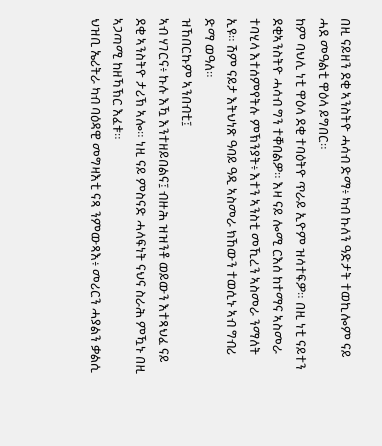በዚ ናይዘን ደቂ ኣንስትዮ ሓሳብ ድማ፥ ካብ ኩለን ዓድታት ተወኪሎም ናይ ሓደ መዓልቲ ዋዕላ ይግበር።
ከም ባህሊ ነቲ ዋዕላ ደቂ ተባዕትዮ ጥራይ ኢዮም ዝሳተፍዎ። በዚ ነቲ ናይተን ደቂኣንስትዮ ሓሳብ ግን ተቐበልዎ። እዛ ናይ ሎሚ ርእሰ ከተማና ኣስመራ ተባሂላ እተሰምየትሉ ምኽንያት፥ እተን ኣንስቲ መኺረን ኣስመራ ንማለት ኢዩ። ሽም ናይታ እትህነጽ ዓባይ ዓዲ ኣስመራ ክኸውን ተወሲኑ ኣብ ግብሪ ድማ ወዓለ።
ዝኸበርኩም ኣንበብቲ፤
ኣብ ሃገርና፥ ኩሉ እዃ እንተዘይበልና፤ ብዙሕ ዝዝንቶ ወይውን እተጻህፈ ናይ ደቂ ኣንስትዮ ታሪኽ ኣሎ። ነዚ ናይ ምስናድ ሓላፍነት ናህና ስራሕ ምዃኑ በዚ ኣጋጣሚ ከዘኻኽር እፈቱ።
ህዝቢ ኤሪትራ ካብ ባዕዳዊ መግዛእቲ ናጻ ንምውጻእ፥ መሪርን ሓያልን ቃልሲ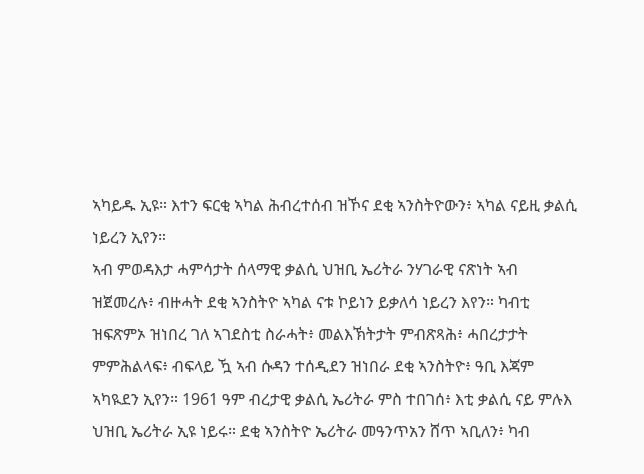ኣካይዱ ኢዩ። እተን ፍርቂ ኣካል ሕብረተሰብ ዝኾና ደቂ ኣንስትዮውን፥ ኣካል ናይዚ ቃልሲ ነይረን ኢየን።
ኣብ ምወዳእታ ሓምሳታት ሰላማዊ ቃልሲ ህዝቢ ኤሪትራ ንሃገራዊ ናጽነት ኣብ ዝጀመረሉ፥ ብዙሓት ደቂ ኣንስትዮ ኣካል ናቱ ኮይነን ይቃለሳ ነይረን እየን። ካብቲ ዝፍጽምኦ ዝነበረ ገለ ኣገደስቲ ስራሓት፥ መልእኽትታት ምብጽጻሕ፥ ሓበረታታት ምምሕልላፍ፥ ብፍላይ ዃ ኣብ ሱዳን ተሰዲደን ዝነበራ ደቂ ኣንስትዮ፥ ዓቢ እጃም ኣካዪደን ኢየን። 1961 ዓም ብረታዊ ቃልሲ ኤሪትራ ምስ ተበገሰ፥ እቲ ቃልሲ ናይ ምሉእ ህዝቢ ኤሪትራ ኢዩ ነይሩ። ደቂ ኣንስትዮ ኤሪትራ መዓንጥአን ሸጥ ኣቢለን፥ ካብ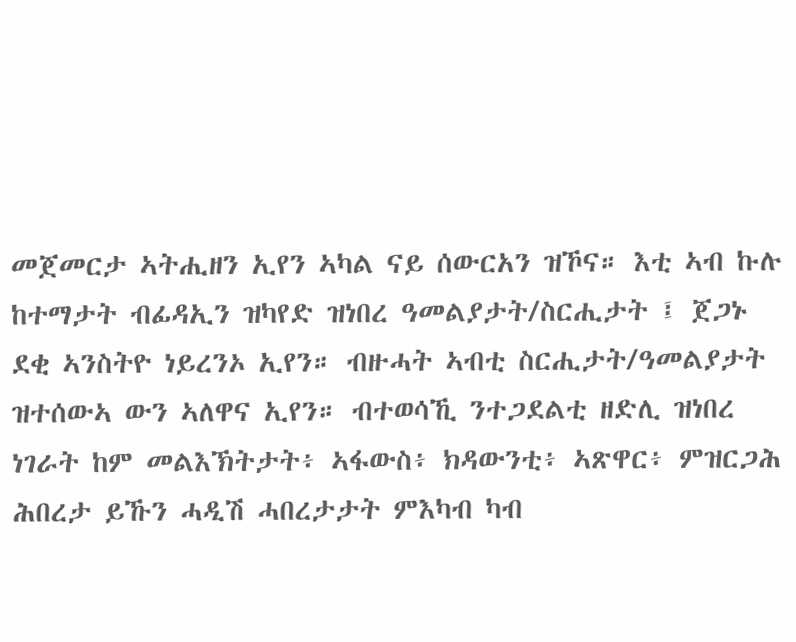መጀመርታ ኣትሒዘን ኢየን ኣካል ናይ ሰውርአን ዝኾና። እቲ ኣብ ኩሉ ከተማታት ብፊዳኢን ዝካየድ ዝነበረ ዓመልያታት/ስርሒታት ፤ ጀጋኑ ደቂ ኣንስትዮ ነይረንኦ ኢየን። ብዙሓት ኣብቲ ስርሒታት/ዓመልያታት ዝተሰውኣ ውን ኣለዋና ኢየን። ብተወሳኺ ንተጋደልቲ ዘድሊ ዝነበረ ነገራት ከም መልእኽትታት፥ ኣፋውስ፥ ክዳውንቲ፥ ኣጽዋር፥ ምዝርጋሕ ሕበረታ ይኹን ሓዲሽ ሓበረታታት ምእካብ ካብ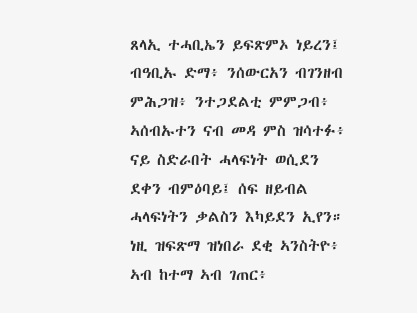ጸላኢ ተሓቢኤን ይፍጽምኦ ነይረን፤ ብዓቢኡ ድማ፥ ንሰውርአን ብገንዘብ ምሕጋዝ፥ ንተጋደልቲ ምምጋብ፥ ኣሰብኡተን ናብ መዳ ምስ ዝሳተፉ፥ ናይ ስድራበት ሓላፍነት ወሲደን ደቀን ብምዕባይ፤ ሰፍ ዘይብል ሓላፍነትን ቃልስን እካይደን ኢየን። ነዚ ዝፍጽማ ዝነበራ ደቂ ኣንስትዮ፥ ኣብ ከተማ ኣብ ገጠር፥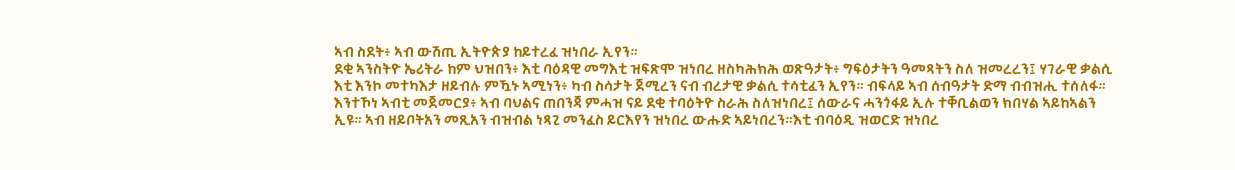ኣብ ስደት፥ ኣብ ውሽጢ ኢትዮጵያ ከይተረፈ ዝነበራ ኢየን።
ደቂ ኣንስትዮ ኤሪትራ ከም ህዝበን፥ እቲ ባዕዳዊ መግእቲ ዝፍጽሞ ዝነበረ ዘስካሕክሕ ወጽዓታት፥ ግፍዕታትን ዓመጻትን ስለ ዝመረረን፤ ሃገራዊ ቃልሲ እቲ እንኮ መተካእታ ዘይብሉ ምዃኑ ኣሚነን፥ ካብ ስሳታት ጀሚረን ናብ ብረታዊ ቃልሲ ተሳቲፈን ኢየን። ብፍላይ ኣብ ሰብዓታት ድማ ብብዝሒ ተሰለፋ። እንተኾነ ኣብቲ መጀመርያ፥ ኣብ ባህልና ጠበንጃ ምሓዝ ናይ ደቂ ተባዕትዮ ስራሕ ስለዝነበረ፤ ሰውራና ሓንጎፋይ ኢሉ ተቐቢልወን ክበሃል ኣይከኣልን ኢዩ። ኣብ ዘይቦትአን መጺአን ብዝብል ነጻጊ መንፈስ ይርእየን ዝነበረ ውሑድ ኣይነበረን።እቲ ብባዕዲ ዝወርድ ዝነበረ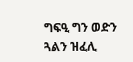ግፍዒ ግን ወድን ጓልን ዝፈሊ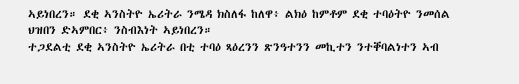ኣይነበረን። ደቂ ኣንስትዮ ኤሪትራ ንሜዳ ክስለፋ ከለዋ፥ ልክዕ ከምቶም ደቂ ተባዕትዮ ንመሰል ህዝበን ድኣምበር፥ ንስብእነት ኣይነበረን።
ተጋደልቲ ደቂ ኣንስትዮ ኤሪትራ በቲ ተባዕ ጻዕረንን ጽንዓተንን መኪተን ንተቐባልነተን ኣብ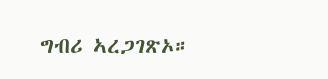ግብሪ ኣረጋገጽኦ።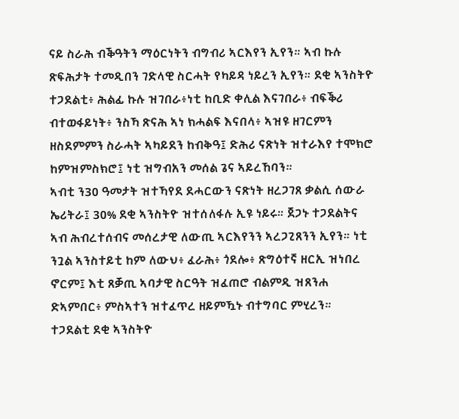ናይ ስራሕ ብቕዓትን ማዕርነትን ብግብሪ ኣርእየን ኢየን። ኣብ ኩሉ ጽፍሕታት ተመዲበን ገድላዊ ስርሓት የካይዳ ነይረን ኢየን። ደቂ ኣንስትዮ ተጋደልቲ፥ ሕልፊ ኩሉ ዝገበራ፥ነቲ ከቢድ ቀሊል እናገበራ፥ ብፍቕሪ ብተወፋይነት፥ ንስኻ ጽናሕ ኣነ ክሓልፍ እናበላ፥ ኣዝዩ ዘገርምን ዘስደምምን ስራሓት ኣካይደን ከብቅዓ፤ ድሕሪ ናጽነት ዝተራእየ ተሞክሮ ከምዝምስክሮ፤ ነቲ ዝግብአን መሰል ጌና ኣይረኸባን።
ኣብቲ ን30 ዓመታት ዝተኻየደ ደሓርውን ናጽነት ዘረጋገጸ ቃልሲ ሰውራ ኤሪትራ፤ 30% ደቂ ኣንስትዮ ዝተሰለፋሉ ኢዩ ነይሩ። ጀጋኑ ተጋደልትና ኣብ ሕብረተሰብና መሰረታዊ ለውጢ ኣርእየንን ኣረጋጊጸንን ኢየን። ነቲ ንጓል ኣንስተይቲ ከም ለውህ፥ ፈራሕ፥ ጎደሎ፥ ጽግዕተኛ ዘርኢ ዝነበረ ኖርም፤ እቲ ጸቓጢ ኣባታዊ ስርዓት ዝፈጠሮ ብልምዲ ዝጸንሐ ድኣምበር፥ ምስኣተን ዝተፈጥረ ዘይምዃኑ ብተግባር ምሂረን።
ተጋደልቲ ደቂ ኣንስትዮ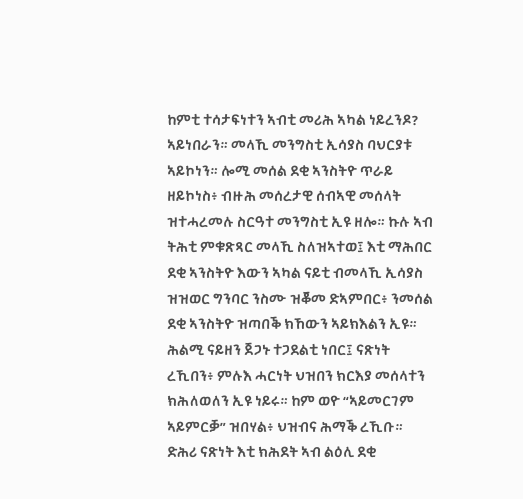ከምቲ ተሳታፍነተን ኣብቲ መሪሕ ኣካል ነይረንዶ?
ኣይነበራን። መላኺ መንግስቲ ኢሳያስ ባህርያቱ ኣይኮነን። ሎሚ መሰል ደቂ ኣንስትዮ ጥራይ ዘይኮነስ፥ ብዙሕ መሰረታዊ ሰብኣዊ መሰላት ዝተሓረመሉ ስርዓተ መንግስቲ ኢዩ ዘሎ። ኩሉ ኣብ ትሕቲ ምቁጽጻር መላኺ ስለዝኣተወ፤ እቲ ማሕበር ደቂ ኣንስትዮ እውን ኣካል ናይቲ ብመላኺ ኢሳያስ ዝዝወር ግንባር ንስሙ ዝቖመ ድኣምበር፥ ንመሰል ደቂ ኣንስትዮ ዝጣበቕ ክኸውን ኣይክእልን ኢዩ።
ሕልሚ ናይዘን ጀጋኑ ተጋደልቲ ነበር፤ ናጽነት ረኺበን፥ ምሉእ ሓርነት ህዝበን ክርእያ መሰላተን ክሕለወለን ኢዩ ነይሩ። ከም ወዮ “ኣይመርገም ኣይምርቓ” ዝበሃል፥ ህዝብና ሕማቕ ረኺቡ።
ድሕሪ ናጽነት እቲ ክሕደት ኣብ ልዕሊ ደቂ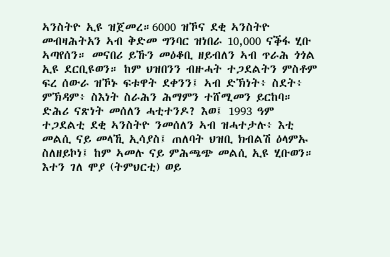ኣንስትዮ ኢዩ ዝጀመረ።6000 ዝኾና ደቂ ኣንስትዮ መብዛሕትአን ኣብ ቅድመ ግንባር ዝነበራ 10,000 ናቕፋ ሂቡ ኣጣየሰን። መናበሪ ይኹን መዕቆቢ ዘይብለን ኣብ ጥራሕ ጎጎል ኢዩ ደርቢዩወን። ከም ህዝበንን ብዙሓት ተጋደልትን ምስቶም ፍረ ሰውራ ዝኾኑ ፍቱዋት ደቀንን፤ ኣብ ድኽነት፥ ስደት፥ ምኽዳም፥ ስእነት ስራሕን ሕማምን ተሸሚመን ይርከባ።
ድሕሪ ናጽነት መሰለን ሓቲተንዶ? እወ፤ 1993 ዓም ተጋደልቲ ደቂ ኣንስትዮ ንመሰለን ኣብ ዝሓተታሉ፥ እቲ መልሲ ናይ መላኺ ኢሳያስ፤ ጠለባት ህዝቢ ክብልሽ ዕላምኡ ስለዘይኮነ፤ ከም ኣመሉ ናይ ምሕጫጭ መልሲ ኢዩ ሂቡወን። እተን ገለ ሞያ (ትምህርቲ) ወይ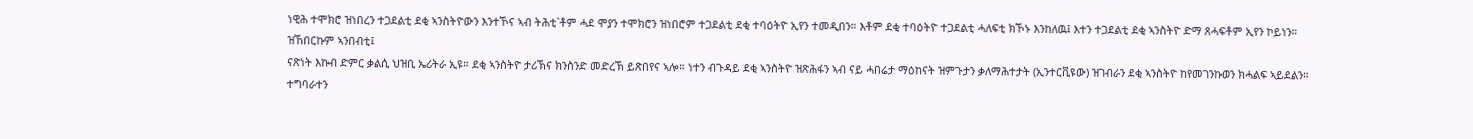ነዊሕ ተሞክሮ ዝነበረን ተጋደልቲ ደቂ ኣንስትዮውን እንተኾና ኣብ ትሕቲ`ቶም ሓደ ሞያን ተሞክሮን ዝነበሮም ተጋደልቲ ደቂ ተባዕትዮ ኢየን ተመዲበን። እቶም ደቂ ተባዕትዮ ተጋደልቲ ሓለፍቲ ክኾኑ እንከለዉ፤ እተን ተጋደልቲ ደቂ ኣንስትዮ ድማ ጸሓፍቶም ኢየን ኮይነን።
ዝኸበርኩም ኣንበብቲ፤
ናጽነት እኩብ ድምር ቃልሲ ህዝቢ ኤሪትራ ኢዩ። ደቂ ኣንስትዮ ታሪኽና ክንስንድ መድረኽ ይጽበየና ኣሎ። ነተን ብጉዳይ ደቂ ኣንስትዮ ዝጽሕፋን ኣብ ናይ ሓበሬታ ማዕከናት ዝምጉታን ቃለማሕተታት (ኢንተርቪዩው) ዝገብራን ደቂ ኣንስትዮ ከየመገንኩወን ክሓልፍ ኣይደልን። ተግባራተን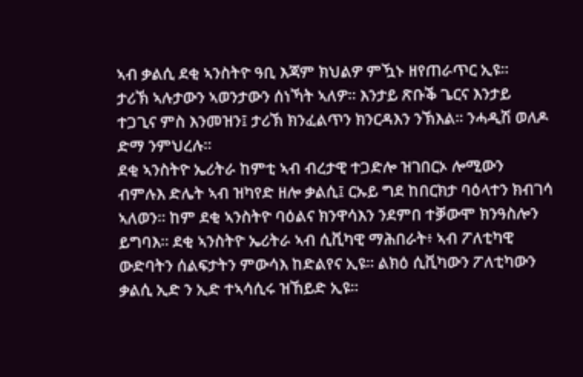ኣብ ቃልሲ ደቂ ኣንስትዮ ዓቢ እጃም ክህልዎ ምዃኑ ዘየጠራጥር ኢዩ።
ታሪኽ ኣሉታውን ኣወንታውን ሰነኻት ኣለዎ። እንታይ ጽቡቕ ጌርና እንታይ ተጋጊና ምስ እንመዝን፤ ታሪኽ ክንፈልጥን ክንርዳእን ንኽእል። ንሓዲሽ ወለዶ ድማ ንምህረሉ።
ደቂ ኣንስትዮ ኤሪትራ ከምቲ ኣብ ብረታዊ ተጋድሎ ዝገበርኦ ሎሚውን ብምሉእ ድሌት ኣብ ዝካየድ ዘሎ ቃልሲ፤ ርኡይ ግደ ከበርክታ ባዕላተን ክብገሳ ኣለወን። ከም ደቂ ኣንስትዮ ባዕልና ክንዋሳእን ንደምበ ተቓውሞ ክንዓስሎን ይግባእ። ደቂ ኣንስትዮ ኤሪትራ ኣብ ሲቪካዊ ማሕበራት፥ ኣብ ፖለቲካዊ ውድባትን ሰልፍታትን ምውሳእ ከድልየና ኢዩ። ልክዕ ሲቪካውን ፖለቲካውን ቃልሲ ኢድ ን ኢድ ተኣሳሲሩ ዝኸይድ ኢዩ።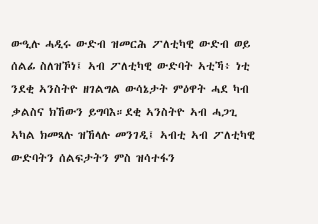ውዒሉ ሓዲሩ ውድብ ዝመርሕ ፖለቲካዊ ውድብ ወይ ሰልፊ ስለዝኾነ፤ ኣብ ፖለቲካዊ ውድባት ኣቲኻ፥ ነቲ ንደቂ ኣንስትዮ ዘገልግል ውሳኔታት ምዕዋት ሓደ ካብ ቃልስና ክኸውን ይግባእ።ደቂ ኣንስትዮ ኣብ ሓጋጊ ኣካል ክመጻሉ ዝኸላሉ መንገዲ፤ ኣብቲ ኣብ ፖለቲካዊ ውድባትን ሰልፍታትን ምስ ዝሳተፋን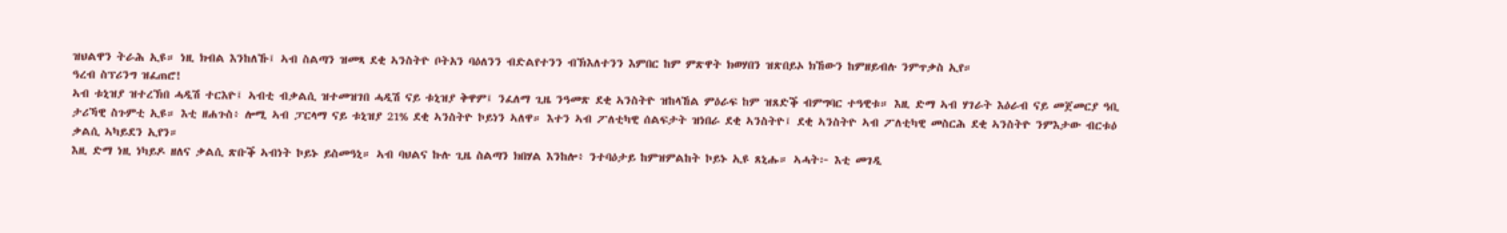ዝህልዋን ትራሕ ኢዩ። ነዚ ክብል እንከለኹ፤ ኣብ ስልጣን ዝመጻ ደቂ ኣንስትዮ ቦትአን ባዕለንን ብድልየተንን ብኽእለተንን እምበር ከም ምጽዋት ክወሃበን ዝጽበይኦ ክኸውን ከምዘይብሉ ንምጥቃስ ኢየ።
ዓረብ ስፕሪንግ ዝፈጠሮ!
ኣብ ቱኒዝያ ዝተረኽበ ሓዲሽ ተርእዮ፤ ኣብቲ ብቃልሲ ዝተመዝገበ ሓዲሽ ናይ ቱኒዝያ ቅዋም፤ ንፈለማ ጊዜ ንዓመጽ ደቂ ኣንስትዮ ዝከላኸል ምዕራፍ ከም ዝጸድቕ ብምግባር ተዓዊቱ። እዚ ድማ ኣብ ሃገራት እዕራብ ናይ መጀመርያ ዓቢ ታሪኻዊ ስጉምቲ ኢዩ። እቲ ዘሐጉስ፥ ሎሚ ኣብ ፓርላማ ናይ ቱኒዝያ 21% ደቂ ኣንስትዮ ኮይነን ኣለዋ። እተን ኣብ ፖለቲካዊ ሰልፍታት ዝነበራ ደቂ ኣንስትዮ፤ ደቂ ኣንስትዮ ኣብ ፖለቲካዊ መስርሕ ደቂ ኣንስትዮ ንምእታው ብርቱዕ ቃልሲ ኣካይደን ኢየን።
እዚ ድማ ነዚ ነካይዶ ዘለና ቃልሲ ጽቡቕ ኣብነት ኮይኑ ይስመዓኒ። ኣብ ባህልና ኩሉ ጊዜ ስልጣን ክበሃል እንከሎ፥ ንተባዕታይ ከምዝምልከት ኮይኑ ኢዩ ጸኒሑ። ኣሓት፦ እቲ መገዲ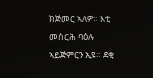ክጅመር ኣለዎ። እቲ መስርሕ ባዕሉ ኣይጅምርን ኢዩ። ደቂ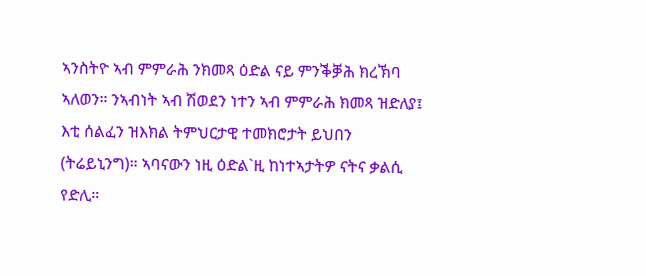ኣንስትዮ ኣብ ምምራሕ ንክመጻ ዕድል ናይ ምንቕቓሕ ክረኽባ ኣለወን። ንኣብነት ኣብ ሽወደን ነተን ኣብ ምምራሕ ክመጻ ዝድለያ፤ እቲ ሰልፈን ዝእክል ትምህርታዊ ተመክሮታት ይህበን (ትሬይኒንግ)። ኣባናውን ነዚ ዕድል`ዚ ከነተኣታትዎ ናትና ቃልሲ የድሊ።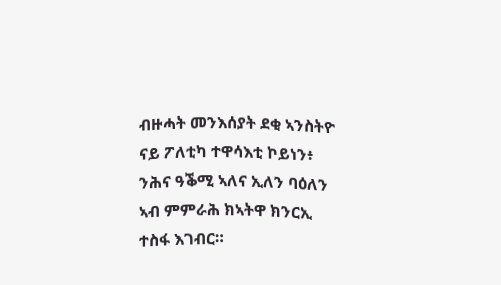ብዙሓት መንእሰያት ደቂ ኣንስትዮ ናይ ፖለቲካ ተዋሳእቲ ኮይነን፥ ንሕና ዓቕሚ ኣለና ኢለን ባዕለን ኣብ ምምራሕ ክኣትዋ ክንርኢ ተስፋ እገብር።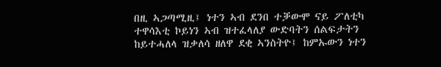በዚ ኣጋጣሚዚ፤ ነተን ኣብ ደንበ ተቓውሞ ናይ ፖለቲካ ተዋሳእቲ ኮይነን ኣብ ዝተፈላለያ ውድባትን ሰልፍታትን ከይተሓለላ ዝቃለሳ ዘለዋ ደቂ ኣንስትዮ፤ ከምኡውን ነተን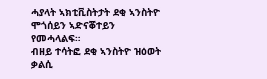ሓያላት ኣክቲቪስትታት ደቂ ኣንስትዮ ሞጎሰይን ኣድናቖተይን የመሓላልፍ።
ብዘይ ተሳትፎ ደቂ ኣንስትዮ ዝዕወት ቃልሲ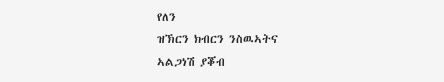የለን
ዝኽርን ክብርን ንስዉኣትና
ኣልጋነሽ ያቖብ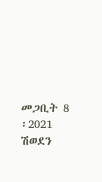መጋቢት 8 ፡2021
ሽወደን